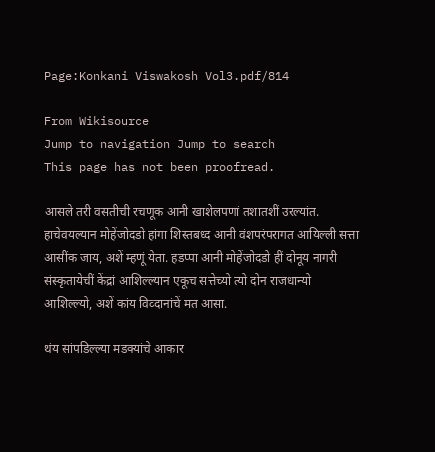Page:Konkani Viswakosh Vol3.pdf/814

From Wikisource
Jump to navigation Jump to search
This page has not been proofread.

आसले तरी वसतीची रचणूक आनी खाशेलपणां तशातशीं उरल्यांत. हाचेवयल्यान मोहेंजोदडो हांगा शिस्तबध्द आनी वंशपरंपरागत आयिल्ली सत्ता आसींक जाय, अशें म्हणूं येता. हडप्पा आनी मोहेंजोदडो हीं दोनूय नागरी संस्कृतायेचीं केंद्रां आशिल्ल्यान एकूच सत्तेच्यो त्यो दोन राजधान्यो आशिल्ल्यो, अशें कांय विव्दानांचें मत आसा.

थंय सांपडिल्ल्या मडक्यांचे आकार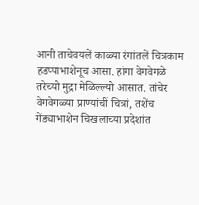आनी ताचेवयलें काळ्या रंगांतलें चित्रकाम हडप्पाभाशेनूच आसा. हांगा वेगवेगळे तरेच्यो मुद्रा मेळिल्ल्यो आसात. तांचेर वेगवेगळ्या प्राण्यांचीं चित्रां, तशेंच गेंड्याभाशेन चिखलाच्या प्रदेशांत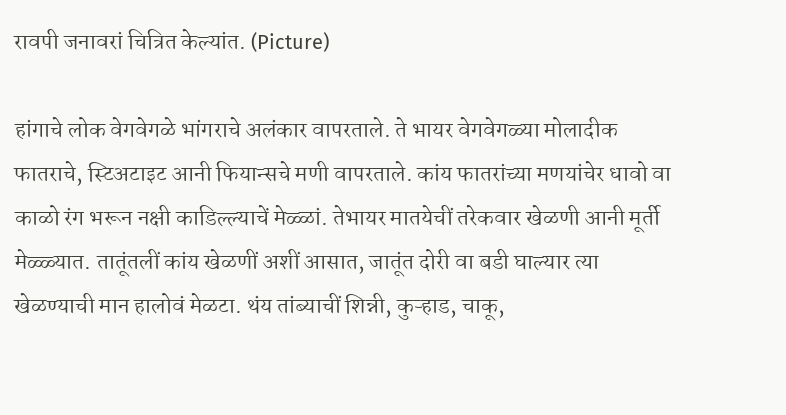रावपी जनावरां चित्रित केल्यांत. (Picture)

हांगाचे लोक वेगवेगळे भांगराचे अलंकार वापरताले. ते भायर वेगवेगळ्या मोलादीक फातराचे, स्टिअटाइट आनी फियान्सचे मणी वापरताले. कांय फातरांच्या मणयांचेर धावो वा काळो रंग भरून नक्षी काडिल्ल्याचें मेळ्ळां. तेभायर मातयेचीं तरेकवार खेळणी आनी मूर्ती मेळ्ळ्यात. तातूंतलीं कांय खेळणीं अशीं आसात, जातूंत दोरी वा बडी घाल्यार त्या खेळण्याची मान हालोवं मेळटा. थंय तांब्याचीं शिन्नी, कुऱ्हाड, चाकू,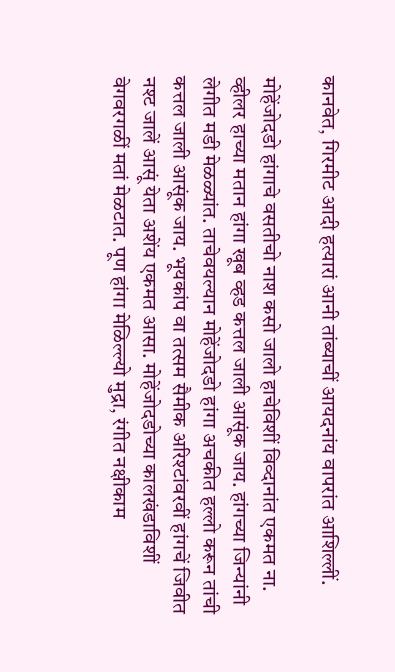कानवेत, गिरमीट आदी हत्यारां आनी तांब्याचीं आयदनांय वापरांत आशिल्लीं.

मोहेंजोदडो हांगाचे वसतीचो नाश कसो जालो हाचेविशीं विव्दानांत एकमत ना. व्हीलर हाच्या मतान हांगा खूब व्हड कत्तल जाली आसूंक जाय. हांगच्या जिन्यांनी लेगीत मडी मेळळ्यांत. ताचेवयल्यान मोहेंजोदडो हांगा अचकीत हल्लो करून तांची कत्तल जाली आसूंक जाय. भूयकांप वा तत्सम सैमीक अरिश्टांवरवीं हांगचें जिवीत नश्ट जालें आसूं येता अशेंय एकमत आसा. मोहेंजोदडोच्या कालखंडाविशीं वेगवरगळीं मतां मेळटात. पूण हांगा मेळिल्ल्यो मुद्रा, रंगीत नक्षीकाम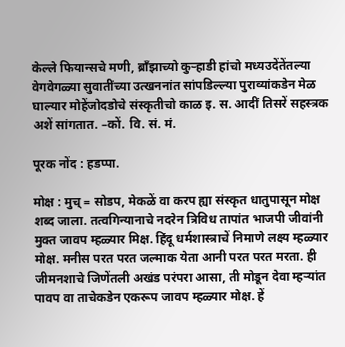केल्ले फियान्सचे मणी, ब्राँझाच्यो कुऱ्हाडी हांचो मध्यउदेंतेंतल्या वेगवेगळ्या सुवातींच्या उत्खननांत सांपडिल्ल्या पुराव्यांकडेन मेळ घाल्यार मोहेंजोदडोचे संस्कृतीचो काळ इ. स. आदीं तिसरें सहस्त्रक अशें सांगतात. –कों. वि. सं. मं.

पूरक नोंद : हडप्पा.

मोक्ष : मुच् = सोडप, मेकळें वा करप ह्या संस्कृत धातुपासून मोक्ष शब्द जाला. तत्वगिन्यानाचे नदरेन त्रिविध तापांत भाजपी जीवांनी मुक्त जावप म्हळ्यार मिक्ष. हिंदू धर्मशास्त्राचें निमाणे लक्ष्य म्हळ्यार मोक्ष. मनीस परत परत जल्माक येता आनी परत परत मरता. ही जीमनशाचे जिणेंतली अखंड परंपरा आसा, ती मोडून देवा म्हऱ्यांत पावप वा ताचेकडेन एकरूप जावप म्हळ्यार मोक्ष. हें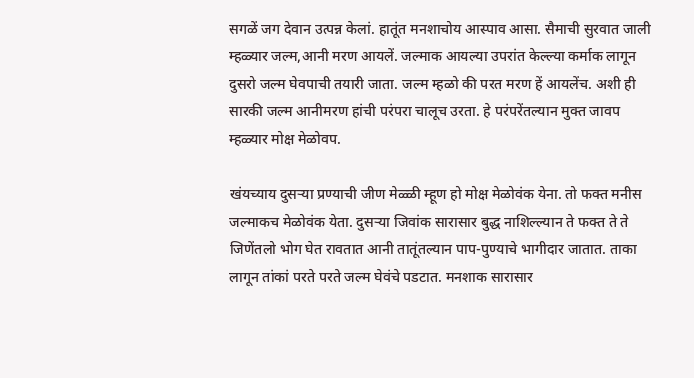सगळें जग देवान उत्पन्न केलां. हातूंत मनशाचोय आस्पाव आसा. सैमाची सुरवात जाली म्हळ्यार जल्म,आनी मरण आयलें. जल्माक आयल्या उपरांत केल्ल्या कर्माक लागून दुसरो जल्म घेवपाची तयारी जाता. जल्म म्हळो की परत मरण हें आयलेंच. अशी ही सारकी जल्म आनीमरण हांची परंपरा चालूच उरता. हे परंपरेंतल्यान मुक्त जावप म्हळ्यार मोक्ष मेळोवप.

खंयच्याय दुसऱ्या प्रण्याची जीण मेळ्ळी म्हूण हो मोक्ष मेळोवंक येना. तो फक्त मनीस जल्माकच मेळोवंक येता. दुसऱ्या जिवांक सारासार बुद्ध नाशिल्ल्यान ते फक्त ते ते जिणेंतलो भोग घेत रावतात आनी तातूंतल्यान पाप-पुण्याचे भागीदार जातात. ताका लागून तांकां परते परते जल्म घेवंचे पडटात. मनशाक सारासार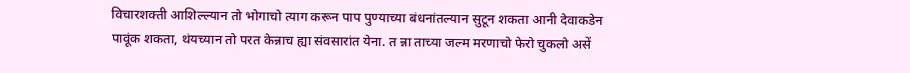विचारशक्ती आशिल्ल्यान तो भोगाचो त्याग करून पाप पुण्याच्या बंधनांतल्यान सुटून शकता आनी देवाकडेन पावूंक शकता, थंयच्यान तो परत केन्नाच ह्या संवसारांत येना. त न्ना ताच्या जल्म मरणाचो फेरो चुकलो असें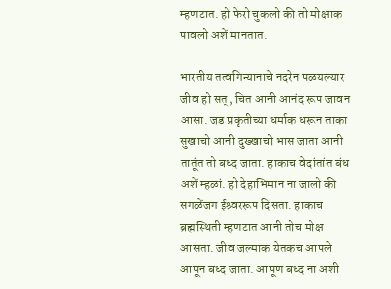म्हणटात. हो फेरो चुकलो की तो मोक्षाक पावलो अशें मानतात.

भारतीय तत्वगिन्यानाचे नदरेन पळयल्यार जीव हो सत्, चित आनी आनंद रूप जावन आसा. जड प्रकृतीच्या धर्माक धरून ताका सुखाचो आनी दुख्खाचो भास जाता आनी तातूंत तो बध्द जाता. हाकाच वेदांतांत बंध अशें म्हळां. हो देहाभिमान ना जालो की सगळेंजग ईश्र्वररूप दिसता. हाकाच ब्रह्मस्थिती म्हणटात आनी तोच मोक्ष आसता. जीव जल्माक येतकच आपले आपून बध्द जाता. आपूण बध्द ना अशी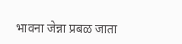भावना जेन्ना प्रबळ जाता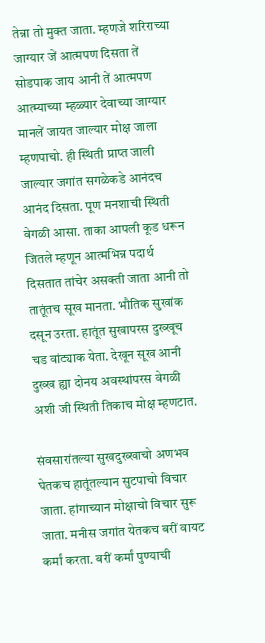तेन्ना तो मुक्त जाता. म्हणजे शरिराच्या जाग्यार जें आत्मपण दिसता तें सोडपाक जाय आनी तें आत्मपण आत्म्याच्या म्हळ्यार देवाच्या जाग्यार मानलें जायत जाल्यार मोक्ष जाला म्हणपाचो. ही स्थिती प्राप्त जाली जाल्यार जगांत सगळेकडे आनंदच आनंद दिसता. पूण मनशाची स्थिती वेगळी आसा. ताका आपली कूड धरून जितले म्हणून आत्मभिन्न पदार्थ दिसतात तांचेर असक्ती जाता आनी तो तातूंतच सूख मानता. भौतिक सुखांक दसून उरता. हातूंत सुखापरस दुख्खूच चड वांट्याक येता. देखून सूख आनी दुख्ख ह्या दोनय अवस्थांपरस वेगळी अशी जी स्थिती तिकाच मोक्ष म्हणटात.

संवसारांतल्या सुखदुख्खाचो अणभव घेतकच हातूंतल्यान सुटपाचो विचार जाता. हांगाच्यान मोक्षाचो विचार सुरू जाता. मनीस जगांत येतकच बरीं वायट कर्मां करता. बरीं कर्मां पुण्याची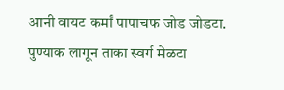आनी वायट कर्मां पापाचफ जोड जोडटा. पुण्याक लागून ताका स्वर्ग मेळटा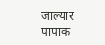जाल्यार पापाक